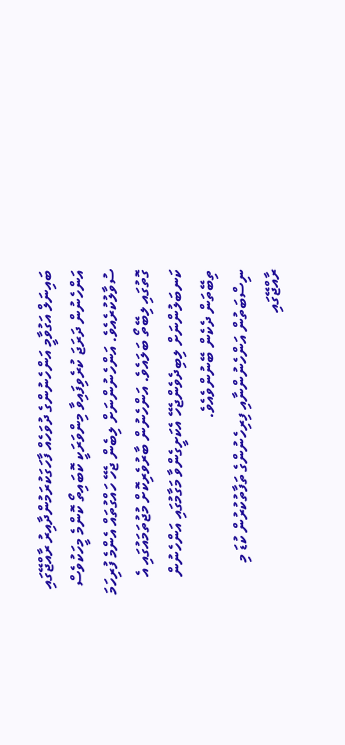ބައިނަލް އަގުވާމީ އަންހެނުންގެ ދުވަހެއް ފާހަގަކުރަމުންދާއިރު ރާއްޖޭގައި އަންހެނުން ދަރަޖަ ކުރެވިފައިވާ މިންވަރަކީ ކޮބައިތޯ ކޮންމެ މީހަކުވެސް ސުވާލުކުރެއެވެ. އަންހެނުންނަށް ލިބެން ޖެހޭ ހައްގުތައް އެންމެ ފުރިހަމަ ގޮތުގައި ލިބޭތޯ ބަލައެވެ. އަންހެނުން ބާރުވެރިކޮށް މުޖުތަމައުގައި އެ ކަނބަލުންނަށް ލިބިދެވެންޖެހޭ އެކަށީގެންވާ މަގާމުގައި އަންހެނުން ތިބޭތަން ދެކެން ބޭނުންވެއެވެ.
ނިސްބަތުން އަންހެނުންނާއި ފިރިހެނުންގެ ތަފާތުކުރުން ކުޑަ މި ރާއްޖޭގައި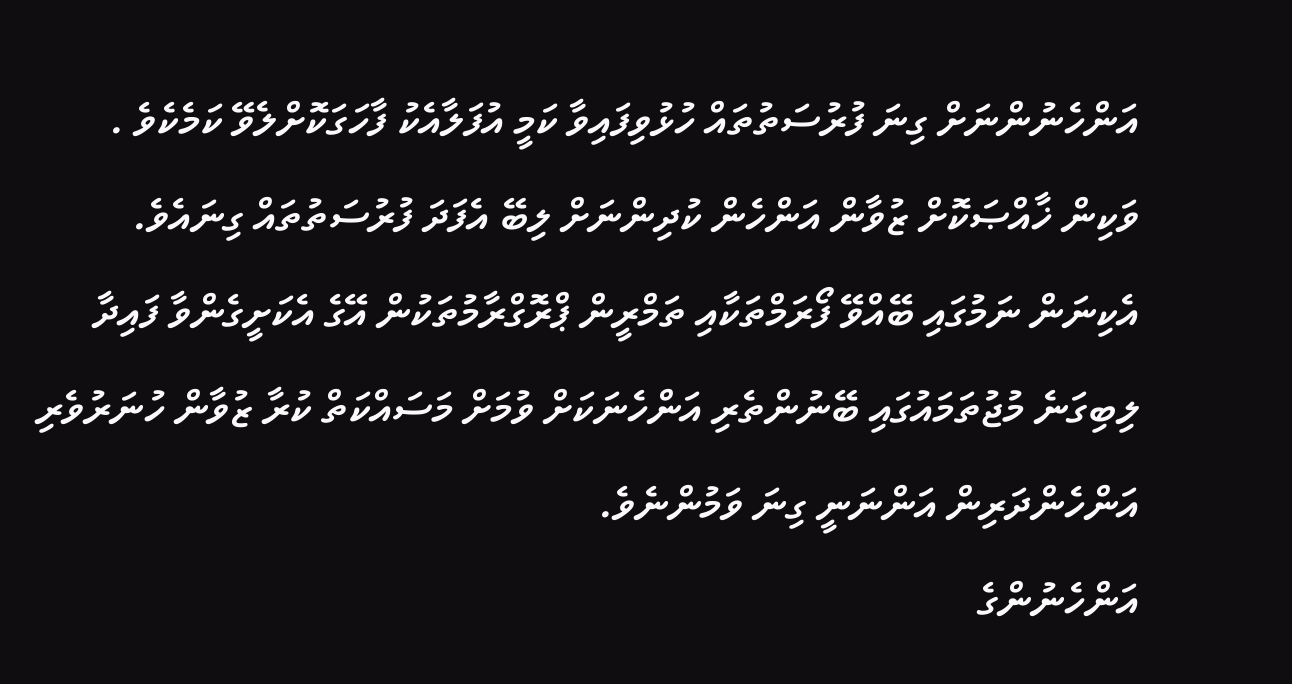އަންހެނުންނަށް ގިނަ ފުރުސަތުތައް ހުޅުވިފައިވާ ކަމީ އުފަލާއެކު ފާހަގަކޮށްލެވޭ ކަމެކެވެ . ވަކިން ޚާއްޞަކޮށް ޒުވާން އަންހެން ކުދިންނަށް ލިބޭ އެފަދަ ފުރުސަތުތައް ގިނައެވެ. އެކިނަން ނަމުގައި ބޭއްވޭ ފޯރަމްތަކާއި ތަމްރީން ޕްރޮގްރާމުތަކުން އޭގެ އެކަށީގެންވާ ފައިދާ ލިބިގަނެ މުޖުތަމައުގައި ބޭނުންތެރި އަންހެނަކަށް ވުމަށް މަސައްކަތް ކުރާ ޒުވާން ހުނަރުވެރި އަންހެންދަރިން އަންނަނީ ގިނަ ވަމުންނެވެ.
އަންހެނުންގެ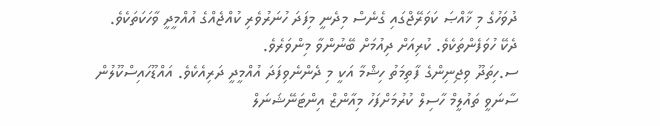ދުވަހުގެ މި ޚާއްޞަ ކަވަރޭޖްގައި ގެނެސް މިދެނީ މިފަދަ ހުނަރުވެރި ކުއްޖެއްގެ އުއްމީދީ ވާހަކަތަކެވެ. ދެކޭ ހުވަފެންތަކެވެ. ކުރިއަށް ދިއުމަށް ބޭނުންވާ މިންވަރެވެ.
ސ.ހިތަދޫ ވިޖިނިންގެ ފާތިމަތު ހިޝްމާ އަކީ މި ދެންނެވިފަދަ އުއްމީދީ ދަރިއެކެވެ. އައްޑޫހައިސްކޫލުން ސާނަވީ ތައުލީމް ހާސިލް ކުރުމަށްފަހު މިއާންޒް އިންޓަނޭޝަނަލް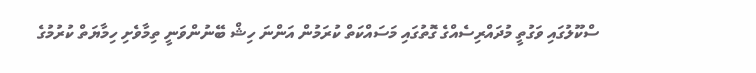ސްކޫލުގައި ވަގުތީ މުދައްރިސެއްގެ ގޮތުގައި މަސައްކަތް ކުރަމުން އަންނަ ހިޝް ބޭނުންވަނީ ތިމާވެށި ހިމާޔަތް ކުރުމުގެ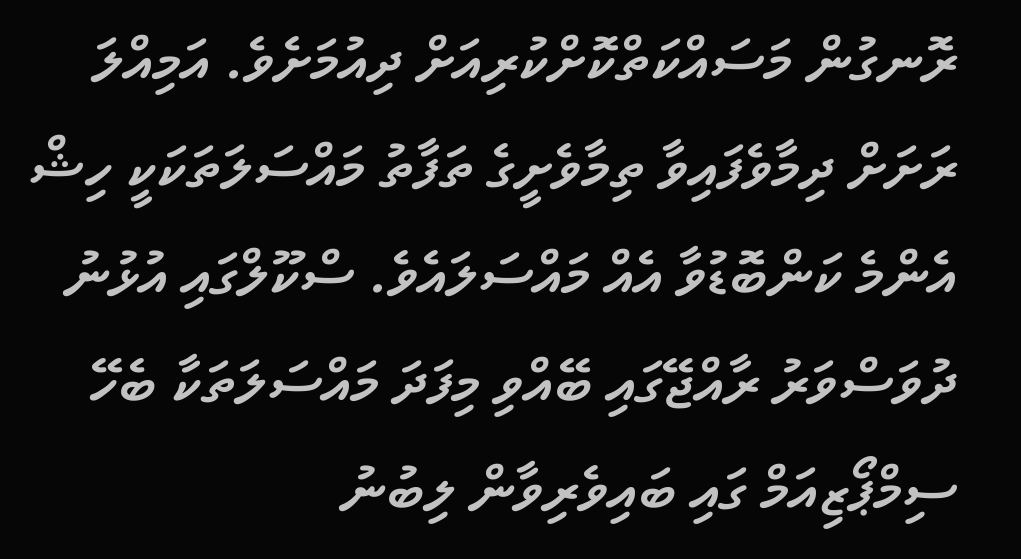ރޮނގުން މަސައްކަތްކޮށްކުރިއަށް ދިއުމަށެވެ. އަމިއްލަ ރަށަށް ދިމާވެފައިވާ ތިމާވެށީގެ ތަފާތު މައްސަލަތަކަކީ ހިޝް އެންމެ ކަންބޮޑުވާ އެއް މައްސަލައެވެ. ސްކޫލްގައި އުޅުނު ދުވަސްވަރު ރާއްޖޭގައި ބޭއްވި މިފަދަ މައްސަލަތަކާ ބެހޭ ސިމްޕޯޒިއަމް ގައި ބައިވެރިވާން ލިބުނު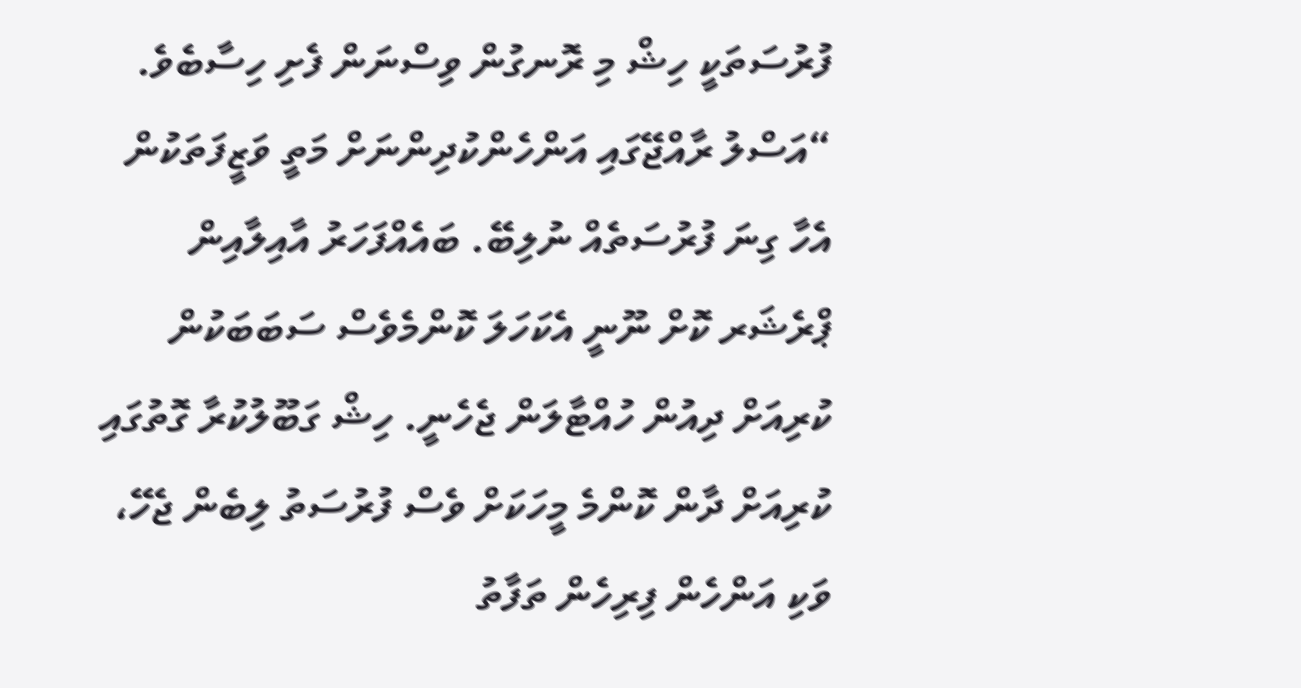ފުރުސަތަކީ ހިޝް މި ރޮނގުން ވިސްނަން ފެށި ހިސާބެވެ.
“އަސްލު ރާއްޖޭގައި އަންހެންކުދިންނަށް މަތީ ވަޒީފަތަކުން އެހާ ގިނަ ފުރުސަތެއް ނުލިބޭ. ބައެއްފަހަރު އާއިލާއިން ޕްރެޝަރ ކޮށް ނޫނީ އެކަހަލަ ކޮންމެވެސް ސަބަބަކުން ކުރިއަށް ދިއުން ހުއްޓާލަން ޖެހެނީ. ހިޝް ގަބޫލުކުރާ ގޮތުގައި ކުރިއަށް ދާން ކޮންމެ މީހަކަށް ވެސް ފުރުސަތު ލިބެން ޖެހޭ، ވަކި އަންހެން ފިރިހެން ތަފާތު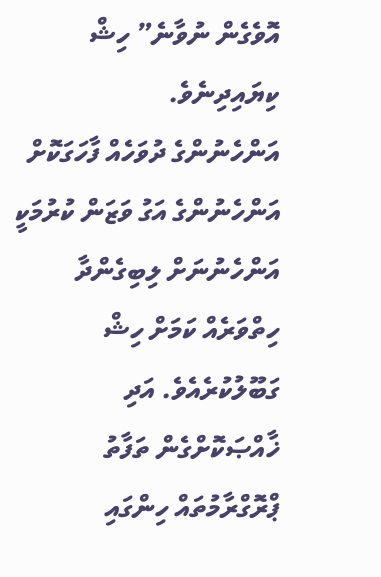އޮވެގެން ނުވާނެ” ހިޝް ކިޔައިދިނެވެ.
އަންހެނުންގެ ދުވަހެއް ފާހަގަކޮށް އަންހެނުންގެ އަގު ވަޒަން ކުރުމަކީ އަންހެނުނަށް ލިބިގެންދާ ހިތްވަރެއް ކަމަށް ހިޝް ގަބޫލުކުރެއެވެ. އަދި ޚާއްޞަކޮށްގެން ތަފާތު ޕްރޮގްރާމުތައް ހިންގައި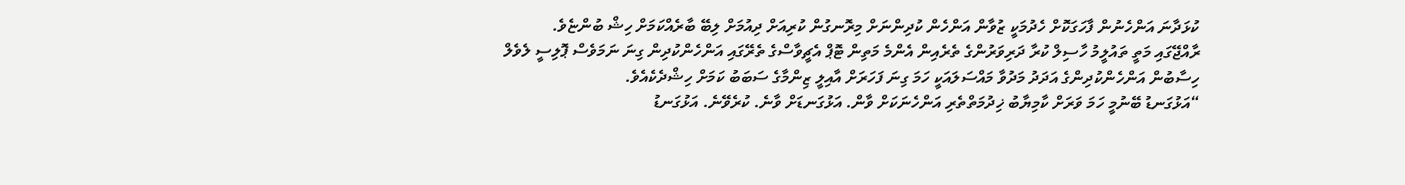ކުޅަދާނަ އަންހެނުން ފާހަގަކޮށް ހެދުމަކީ ޒުވާން އަންހެން ކުދިންނަށް މިރޮނގުން ކުރިއަށް ދިއުމަށް ލިބޭ ބާރެއްކަމަށް ހިޝް ބުންޏެވެ.
ރާއްޖޭގައި މަތީ ތައުލީމު ހާސިލް ކުރާ ދަރިވަރުންގެ ތެރެއިން އެންމެ މަތިން ޓޮޕް އެޗީވާސްގެ ތެރޭގައި އަންހެންކުދިން ގިނަ ނަމަވެސް ޕޮލިސީ ލެވެލް ހިސާބުން އަންހެންކުދިންގެ އަދަދު މަދުވާ މައްސަލައަކީ ހަމަ ގިނަ ފަހަރަށް އާއިލީ ޒިންމާގެ ސަބަބު ކަމަށް ހިޝްދެކެއެވެ.
“އަޅުގަނޑު ބޭނުމީ ހަމަ ވަރަށް ކާމިޔާބު ޚިދުމަތްތެރި އަންހެނަކަށް ވާން. އަޅުގަނޑަށް ވާނެ. ކުރެވޭނެ. އަޅުގަނޑު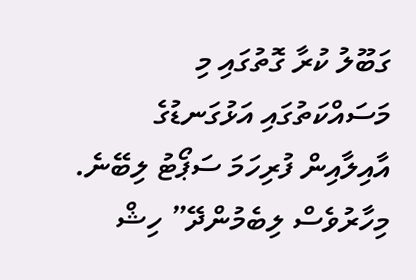ގަބޫލު ކުރާ ގޮތުގައި މި މަސައްކަތުގައި އަޅުގަނޑުގެ އާއިލާއިން ފުރިހަމަ ސަޕޯޓު ލިބޭނެ. މިހާރުވެސް ލިބެމުންދޭ” ހިޝް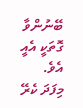ބޭނުންވާ ގޮތަކީ އެއީ އެވެ.
މިފަދަ ކެރޭ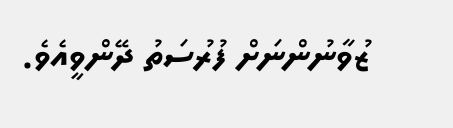ޒުވާނުންނަށް ފުރުސަތު ދޭންވީއެވެ.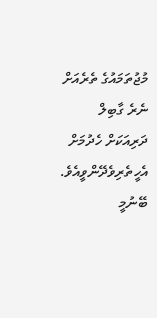މުޖުތަމައުގެ ތެރެއަށް ނެރެ ގާބިލް ދަރިއަކަށް ހެދުމަށް އެހީތެރިވެދޭންވީއެވެ. ބޭނުމީ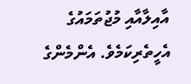އާއިލާއާއި މުޖުތަމައުގެ އެހީތެރިކަމެވެ. އެންމެންގެ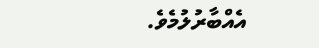އެއްބާރުލުމެވެ.